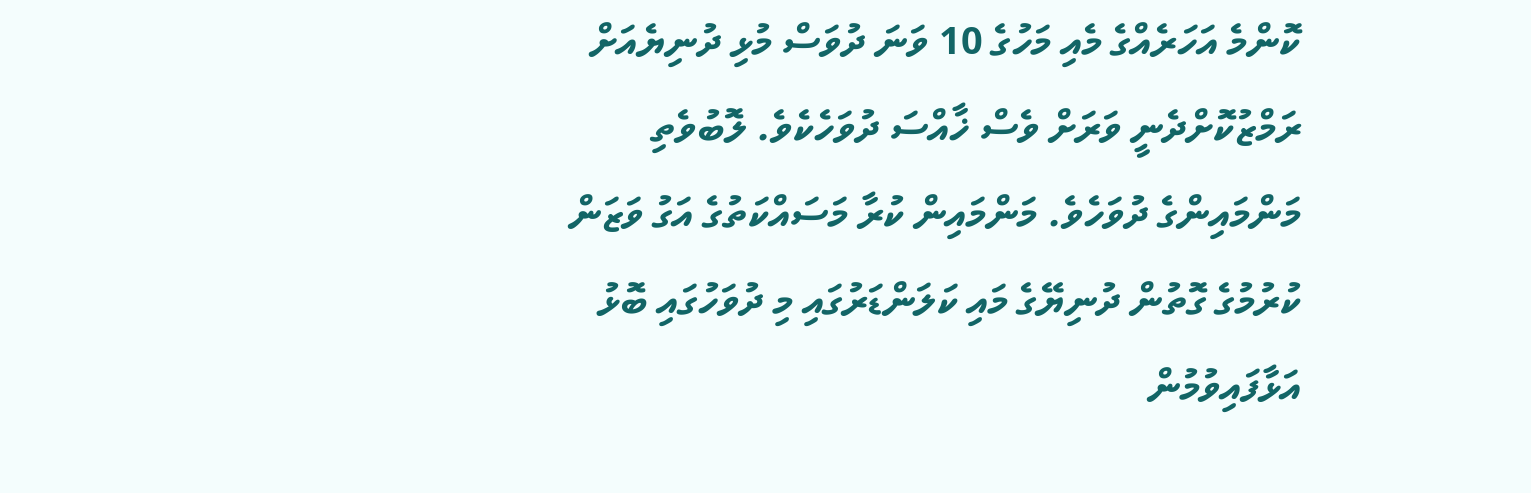ކޮންމެ އަހަރެއްގެ މެއި މަހުގެ 10 ވަނަ ދުވަސް މުޅި ދުނިޔެއަށް ރަމްޒުކޮށްދެނީ ވަރަށް ވެސް ޚާއްސަ ދުވަހެކެވެ. ލޮބުވެތި މަންމައިންގެ ދުވަހެވެ. މަންމައިން ކުރާ މަސައްކަތުގެ އަގު ވަޒަން ކުރުމުގެ ގޮތުން ދުނިޔޭގެ މައި ކަލަންޑަރުގައި މި ދުވަހުގައި ބޮޅު އަޅާފައިވުމުން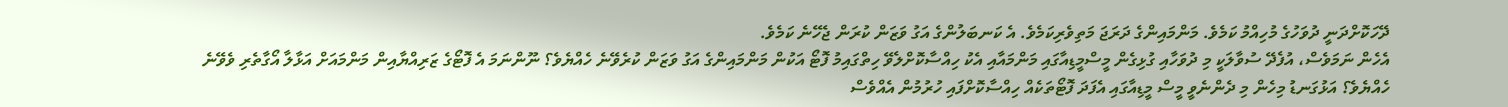ދޭހަކޮށްދަނީ ދުވަހުގެ މުހިއްމު ކަމެވެ. މަންމައިންގެ ދަރަޖަ މަތިވެރިކަމެވެ. އެ ކަނބަލުންގެ އަގު ވަޒަން ކުރަން ޖެހޭނެ ކަމެވެ.
އެހެން ނަމަވެސް، އުފެދޭ ސުވާލަކީ މި ދުވަހާއި ގުޅިގެން މީސްމީޑިއާގައި މަންމައާއި އެކު ހިއްސާކޮށްލެވޭ ހިތްގައިމު ފޮޓޯ އަކުން މަންމައިންގެ އަގު ވަޒަން ކުރެވޭނެ ހެއްޔެވެ؟ ނޫންނަމަ އެ ފޮޓޯގެ ޒަރިއްޔާއިން މަންމައަށް އަޅާލާ އޯގާތެރި ވެވޭނެ ހެއްޔެވެ؟ އަޅުގަނޑު މިހެން މި ދެންނެވީ މީސް މީޑިއާގައި އެފަދަ ފޮޓޯތަކެއް ހިއްސާކޮށްފައި ހުރުމުން އެއްވެސް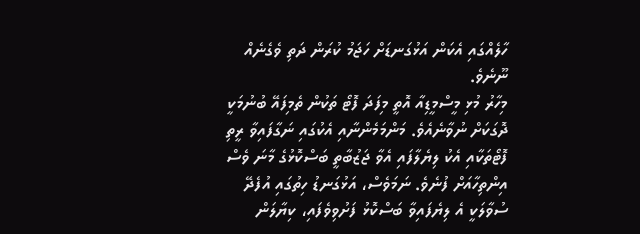ހާލެއްގައި އެކަން އަޅުގަނޑަށް ހަޖަމު ކުރަން ދަތި ވެގެނެއް ނޫނެވެ.
މިހާރު މުޅި މީސްމީޑިއާ އޮތީ މިފަދަ ފޮޓޯ ތަކުން ތެމިފައޭ ބުނުމަކީ ދޮގަކަށް ނުވާނެއެވެ. މަންމަމެންނާއި އެކުގައި ނަގާފައިވާ ރީތި ފޮޓޯތަކާއި އެކު ލިޔެލާފައި އެވާ ޖަޒުބާތީ ބަސްކޮޅުގެ މާނަ ވެސް އިންތިހާއަށް ފުނެވެ. ނަމަވެސް، އަޅުގަނޑު ހިތުގައި އުފެދޭ ސުވާލަކީ އެ ލިޔެފައިވާ ބަސްކޮޅު ފަށުވިވެފައި، ކިޔާލަން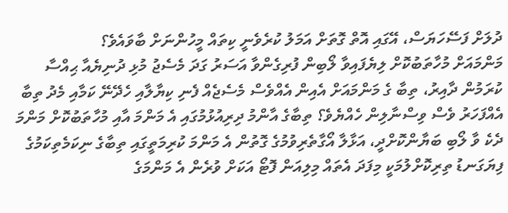ދުލަށް ފަސޭހަޔަސް، އޭގައި އޮތް ގޮތަށް އަމަލު ކުރެވެނީ ކިތައް މީހުންނަށް ބާވައެވެ؟
މަންމައަށް މުހާތަބުކޮށް ލިޔެފައިވާ ލޯބިން ފުރިގެންވާ އަސަރު ގަދަ މެސެޖު މުޅި ދުނިޔެއާ ޙިއްސާ ކުރަމުން ދާއިރު، ތިބާ ގެ މަންމައަށް އެއިން އެއްވެސް މެސެޖެއް ފެނި ކިޔާލާއި ހެދޭނޭ ކަމާއި މެދު ތިބާ އެއްފަހަރު ވެސް ވިސްނާލިން ހެއްޔެވެ؟ ތިބާގެ އާންމު ދިރިއުޅުމުގައި އެ މަންމަ އާއި މުހާތަބުކޮށް މަންމަ ދެކެ ވާ ލޯބި ބަޔާންކޮށްދީ، އަޅާލާ އޯގާތެރިވުމުގެ ގޮތުން އެ މަންމަ ކުރިމަތީގައި ތިބާގެ ނިކަމެތިކަމުގެ ފިޔަގަނޑު ތިރިކޮށްލުމަކީ މިފަދަ އެތައް މިލިއަން ފޮޓޯ އަކަށް ވުރެން އެ މަންމަގެ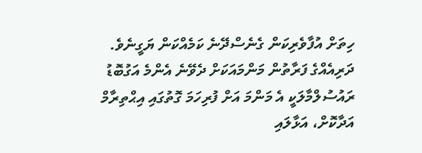ހިތަށް އުފާވެރިކަން ގެނެސްދޭނެ ކަމެއްކަން ޔަގީނެވެ.
ދަރިއެއްގެ ފަރާތުން މަންމައަކަށް ދެވޭނެ އެންމެ އަގުބޮޑު ރައުސުލްމާލަކީ އެ މަންމަ އަށް ފުރިހަމަ ގޮތުގައި އިޙްތިރާމް އަދާކޮށް، އަޅާލައި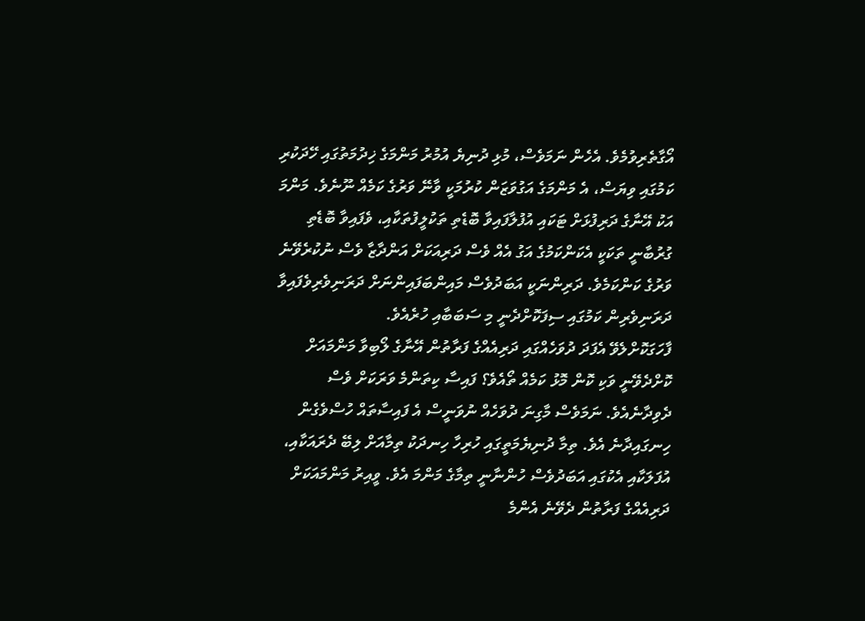އޯގާތެރިވުމެވެ. އެހެން ނަމަވެސް، މުޅި ދުނިޔެ އުމުރު މަންމަގެ ޚިދުމަތުގައި ހޭދަކުރި ކަމުގައި ވިޔަސް، އެ މަންމަގެ އަގުވަޒަން ކުރުމަކީ ވާނޭ ވަރުގެ ކަމެއް ނޫނެވެ. މަންމަ އަކު އޭނާގެ ދަރިފުޅަށް ޓަކައި އުފުލާފައިވާ ބޮޑެތި ތަކުލީފުތަކާއި، ވެފައިވާ ބޮޑެތި ގުރުބާނީ ތަކަކީ އެކަންކަމުގެ އަގު އެއް ވެސް ދަރިއަކަށް އަންދާޒާ ވެސް ނުކުރެވޭނެ ވަރުގެ ކަންކަމެވެ. ދަރިންނަކީ އަބަދުވެސް މައިންބަފައިންނަށް ދަރަނިވެރިވެފައިވާ ދަރަނިވެރިން ކަމުގައި ސިފަކޮށްދެނީ މި ސަބަބާއި ހުރެއެވެ.
ފާހަގަކޮށްލެވޭ އެފަދަ ދުވަހެއްގައި ދަރިއެއްގެ ފަރާތުން އޭނާގެ ލޯބިވާ މަންމައަށް ކޮށްދެވޭނީ ވަކި ކޮން މޮޅު ކަމެއް ތޯއެވެ؟ ފައިސާ ކިތަންމެ ވަރަކަށް ވެސް ދެވިދާނެއެވެ. ނަމަވެސް މާގިނަ ދުވަހެއް ނުވަނީސް އެ ފައިސާތައް ހުސްވެގެން ހިނގައިދާނެ އެވެ. ތިމާ ދުނިޔެމަތީގައި ހުރިހާ ހިނދަކު ތިމާއަށް ލިބޭ ދެރައަކާއި، އުފަލަކާއި އެކުގައި އަބަދުވެސް ހުންނާނީ ތިމާގެ މަންމަ އެވެ. ވީއިރު މަންމައަކަށް ދަރިއެއްގެ ފަރާތުން ދެވޭނެ އެންމެ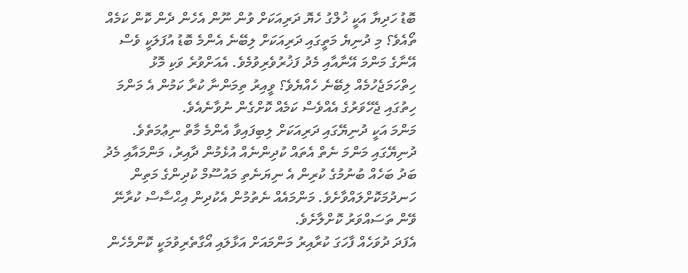ބޮޑު ހަދިޔާ އަކީ ޚުލްގު ހެޔޮ ދަރިއަކަށް ވުން ނޫން އެހެން ދެން ކޮން ކަމެއް ތޯއެވެ؟ މި ދުނިޔެ މަތީގައި ދަރިއަކަށް ލިބޭނެ އެންމެ ބޮޑު އުފަލަކީ ވެސް އޭނާގެ މަންމަ އޭނާއާއި މެދު ފަޚުރުވެރިވުމެވެ. އެއަށްވުރެ ވަކި މޮޅު ހިތްހަމަޖެހުމެއް ލިބޭނެ ހެއްޔެވެ؟ ވީއިރު ތިމަންނާ ކުރާ ކަމުން އެ މަންމަ ހިތުގައި ޖެހޭވަރުގެ އެއްވެސް ކަމެއް ކޮށްގެން ނުވާނެއެވެ.
މަންމަ އަކީ ދުނިޔޭގައި ދަރިއަކަށް ލިބިފައިވާ އެންމެ މާތް ނިޢުމަތެވެ. ދުނިޔޭގައި މަންމަ ނެތް އެތައް ކުދިންނެއް އުޅެމުން ދާއިރު، މަންމައާއި މެދު ބަދު ބަހެއް ބުނުމުގެ ކުރިން އެ ނިޔަނެތި މައުސޫމް ކުދިންގެ މަތިން ހަނދުމަކޮށްލައްވާށެވެ. މަންމައެއް ނެތުމުން އެކުދިން އިޙްސާސް ކުރާނޭ ވޭން ތަސައްވަރު ކޮށްލާށެވެ.
އެފަދަ ދުވަހެއް ފާހަގަ ކުރާއިރު މަންމައަށް އަޅާލައި އޯގާތެރިވުމަކީ ކޮންމެހެން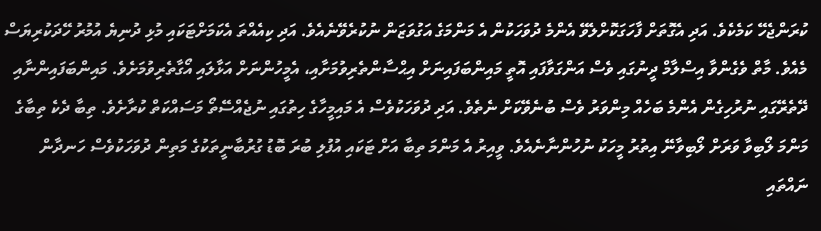ކުރަންޖެހޭ ކަމެކެވެ. އަދި އެގޮތަށް ފާހަގަކޮށްލެވޭ އެންމެ ދުވަހަކުން އެ މަންމަގެ އަގުވަޒަން ނުކުރެވޭނެއެވެ. އަދި ކިއެއްތަ އެކަމަށްޓަކައި މުޅި ދުނިޔެ އުމުރު ހޭދަކުރިޔަސް މެއެވެ. މާތް ވެގެންވާ އިސްލާމް ދީނުގައި ވެސް އަންގަވާފައި އޮތީ މައިންބަފައިނަށް އިޙްސާންތެރިވުމަށާއި، އެމީހުންނަށް އަޅާލައި އޯގާތެރިވުމަށެވެ. މައިންބަފައިންނާއި ދޭތެރޭގައި ނުރުހިގެން އެންމެ ބަހެއް މިންވަރު ވެސް ބުނެވޭކަށް ނެތެވެ. އަދި ދުވަހަކުވެސް އެ މައިމީހާގެ ހިތުގައި ނުޖެއްސޭތޯ މަސައްކަތް ކުރާށެވެ. ތިބާ ދެކެ ތިބާގެ މަންމަ ލޯބިވާ ވަރަށް ލޯބިވާނޭ އިތުރު މީހަކު ނުހުންނާނެއެވެ. ވީއިރު އެ މަންމަ ތިބާ އަށް ޓަކައި އުފުލި ބުރަ ބޮޑު ގުރުބާނީތަކުގެ މަތިން ދުވަހަކުވެސް ހަނދާން ނައްތައި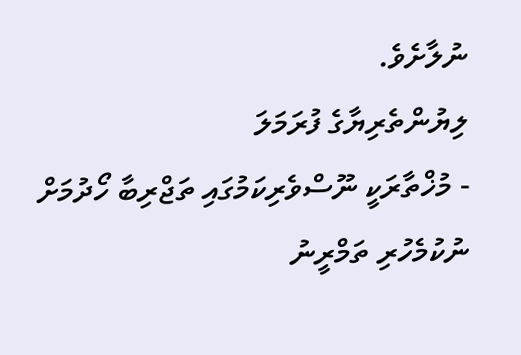ނުލާށެވެ.
ލިޔުންތެރިޔާގެ ފުރަމަލަ
- މުޚްތާރަކީ ނޫސްވެރިކަމުގައި ތަޖްރިބާ ހޯދުމަށް ނުކުމެހުރި ތަމްރީނު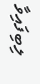ލިބިފައިވާ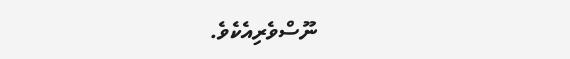ނޫސްވެރިއެކެވެ.